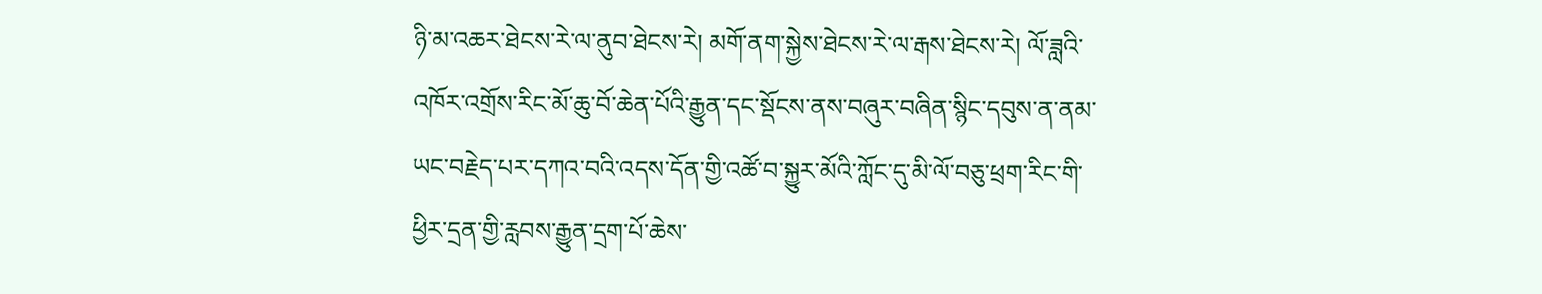ཉི་མ་འཆར་ཐེངས་རེ་ལ་ནུབ་ཐེངས་རེ། མགོ་ནག་སྐྱེས་ཐེངས་རེ་ལ་རྒས་ཐེངས་རེ། ལོ་ཟླའི་འཁོར་འགྲོས་རིང་མོ་ཆུ་བོ་ཆེན་པོའི་རྒྱུན་དང་སྡོངས་ནས་བཞུར་བཞིན་སྙིང་དབུས་ན་ནམ་ཡང་བརྗེད་པར་དཀའ་བའི་འདས་དོན་གྱི་འཚོ་བ་སྐྱུར་མོའི་ཀློང་དུ་མི་ལོ་བཅུ་ཕྲག་རིང་གི་ཕྱིར་དྲན་གྱི་རླབས་རྒྱུན་དྲག་པོ་ཆེས་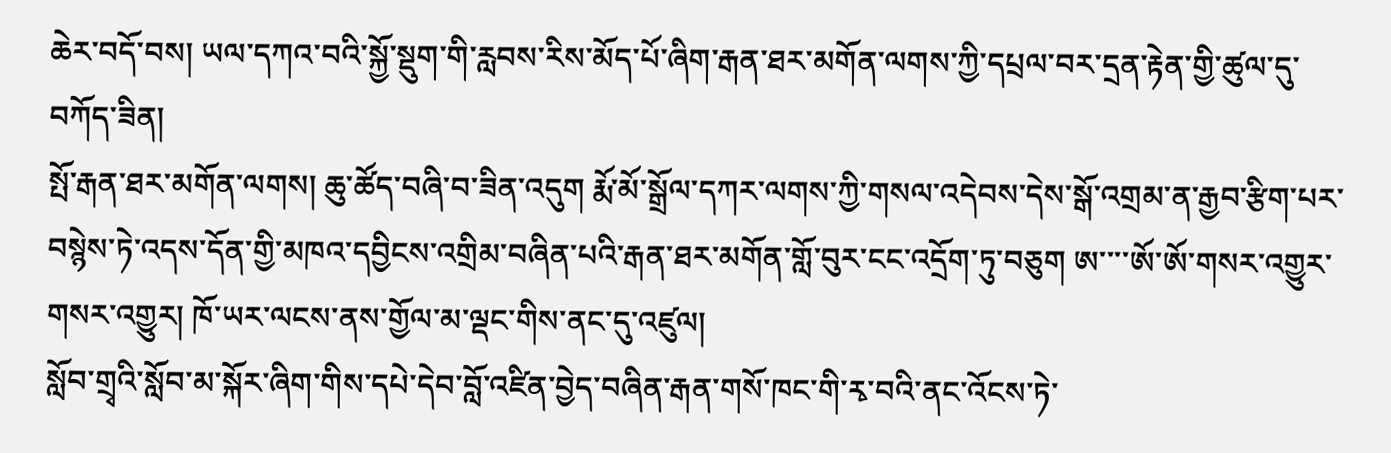ཆེར་བདོ་བས། ཡལ་དཀའ་བའི་སྐྱོ་སྡུག་གི་རླབས་རིས་མོད་པོ་ཞིག་རྒན་ཐར་མགོན་ལགས་ཀྱི་དཔྲལ་བར་དྲན་རྟེན་གྱི་ཚུལ་དུ་བཀོད་ཟིན།
སྤོ་རྒན་ཐར་མགོན་ལགས། ཆུ་ཚོད་བཞི་བ་ཟིན་འདུག རྨོ་མོ་སྒྲོལ་དཀར་ལགས་ཀྱི་གསལ་འདེབས་དེས་སྒོ་འགྲམ་ན་རྒྱབ་རྩིག་པར་བསྙེས་ཏེ་འདས་དོན་གྱི་མཁའ་དབྱིངས་འགྲིམ་བཞིན་པའི་རྒན་ཐར་མགོན་གློ་བུར་ངང་འདྲོག་ཏུ་བཅུག ཨ་་་་ཨོ་ཨོ་གསར་འགྱུར་གསར་འགྱུར། ཁོ་ཡར་ལངས་ནས་གྱོལ་མ་ལྡང་གིས་ནང་དུ་འཛུལ།
སློབ་གྲྭའི་སློབ་མ་སྐོར་ཞིག་གིས་དཔེ་དེབ་བློ་འཛིན་བྱེད་བཞིན་རྒན་གསོ་ཁང་གི་རྭ་བའི་ནང་འོངས་ཏེ་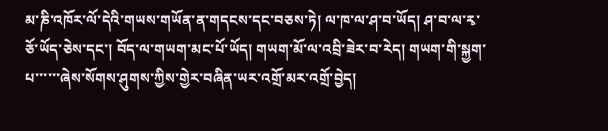མ་ཎི་འཁོར་ལོ་དེའི་གཡས་གཡོན་ན་གདངས་དང་བཅས་ཏེ། ལ་ཁ་ལ་ཤ་བ་ཡོད། ཤ་བ་ལ་རྭ་ཅོ་ཡོད་ཅེས་དང་། བོད་ལ་གཡག་མང་པོ་ཡོད། གཡག་མོ་ལ་འབྲི་ཟེར་བ་རེད། གཡག་གི་སྐྱག་པ་་་་་་ཞེས་སོགས་ཤུགས་ཀྱིས་གྱེར་བཞིན་ཡར་འགྲོ་མར་འགྲོ་བྱེད།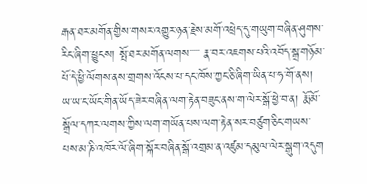རྒན་ཐར་མགོན་གྱིས་གསར་འགྱུར་ཉན་རྗེས་མགོ་འཕྲེད་དུ་གཡུག་བཞིན་ཤུགས་རིང་ཞིག་ཕྱུངས། སྤོ་ཐར་མགོན་ལགས་་་་་ རྣ་བར་འཇགས་པའི་འབོད་སྒྲ་གཉོམ་པོ་དེ་ཕྱི་ལོགས་ནས་གྲགས་འོངས་པ་དང་ཁོས་ཀྱང་ཅི་ཞིག་ཡིན་པ་ཧ་གོ་ནས། ཡ་ཡ་ང་ཡོང་གིན་ཡོད་ཟེར་བཞིན་ལག་རྟེན་བཟུང་ནས་ག་ལེར་སྒོ་ཕྱེ་བ་ན། རྨོ་མོ་སྒྲོལ་དཀར་ལགས་ཀྱིས་ལག་གཡོན་པས་ལག་རྟེན་སར་བཙུག་ཅིང་གཡས་པས་མ་ཎི་འཁོར་ལོ་ཞིག་སྐོར་བཞིན་སྒོ་འགྲམ་ན་འཛུམ་དམུལ་ལེར་སྒུག་འདུག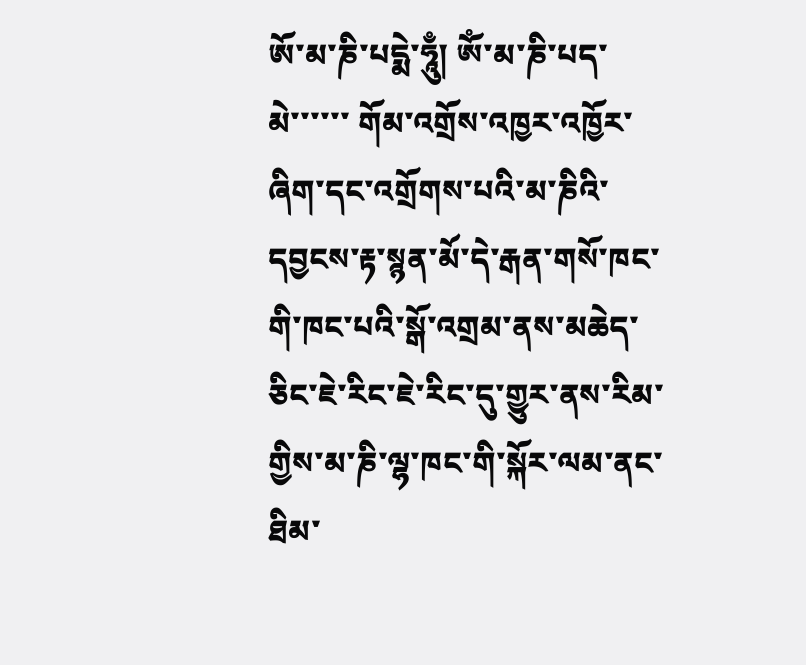ཨོ་མ་ཎི་པདྨེ་ཧཱུྃ། ཨོཾ་མ་ཎི་པད་མེ་་་་་་ གོམ་འགྲོས་འཁྱར་འཁྱོར་ཞིག་དང་འགྲོགས་པའི་མ་ཎིའི་དབྱངས་རྟ་སྙན་མོ་དེ་རྒན་གསོ་ཁང་གི་ཁང་པའི་སྒོ་འགྲམ་ནས་མཆེད་ཅིང་ཇེ་རིང་ཇེ་རིང་དུ་གྱུར་ནས་རིམ་གྱིས་མ་ཎི་ལྷ་ཁང་གི་སྐོར་ལམ་ནང་ཐིམ་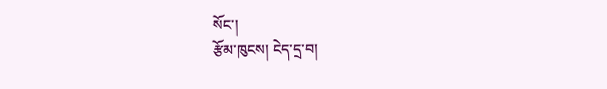སོང་།
རྩོམ་ཁུངས། ངེད་དྲ་བ།